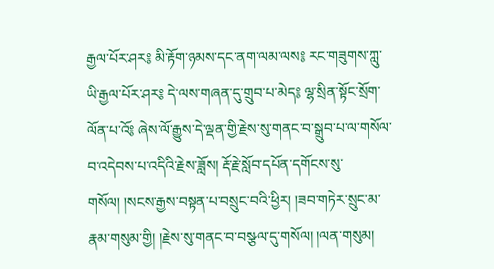རྒྱལ་པོར་ཤར༔ མི་རྟོག་ཉམས་དང་ནག་ལམ་ལས༔ རང་གཟུགས་ཀླུ་ཡི་རྒྱལ་པོར་ཤར༔ དེ་ལས་གཞན་དུ་གྲུབ་པ་མེད༔ ལྷ་སྲིན་སྟོང་སྲོག་ལོན་པ་འོ༔ ཞེས་ལོ་རྒྱུས་དེ་ལྡན་གྱི་རྗེས་སུ་གནང་བ་སྒྲུབ་པ་ལ་གསོལ་བ་འདེབས་པ་འདིའི་རྗེས་ཟློས། རྡོ་རྗེ་སློབ་དཔོན་དགོངས་སུ་གསོལ། །སངས་རྒྱས་བསྟན་པ་བསྲུང་བའི་ཕྱིར། །ཟབ་གཏེར་སྲུང་མ་རྣམ་གསུམ་གྱི། །རྗེས་སུ་གནང་བ་བསྩལ་དུ་གསོལ། །ལན་གསུམ།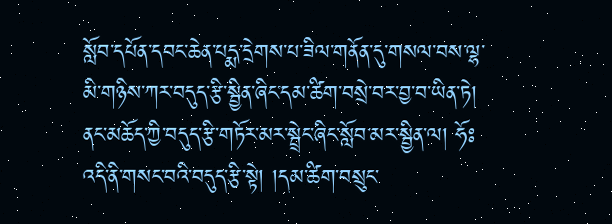སློབ་དཔོན་དབང་ཆེན་པདྨ་དྲེགས་པ་ཟིལ་གནོན་དུ་གསལ་བས་ལྷ་མི་གཉིས་ཀར་བདུད་རྩི་སྦྱིན་ཞིང་དམ་ཚིག་བསྲེ་བར་བྱ་བ་ཡིན་ཏེ། ནང་མཆོད་ཀྱི་བདུད་རྩི་གཏོར་མར་སྦྲེང་ཞིང་སློབ་མར་སྦྱིན་ལ། ཧོཿ འདི་ནི་གསང་བའི་བདུད་རྩི་སྟེ། །དམ་ཚིག་བསྲུང་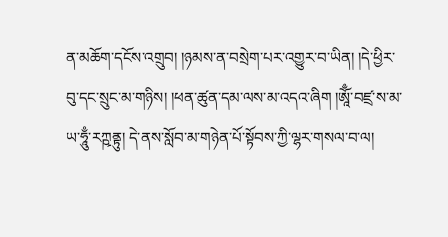ན་མཆོག་དངོས་འགྲུབ། །ཉམས་ན་བསྲེག་པར་འགྱུར་བ་ཡིན། །དེ་ཕྱིར་བུ་དང་སྲུང་མ་གཉིས། །ཕན་ཚུན་དམ་ལས་མ་འདའ་ཞིག །ཨཱོྃ་བཛྲ་ས་མ་ཡ་ཧཱུྃ་རཀྵནྟུ། དེ་ནས་སློབ་མ་གཉེན་པོ་སྟོབས་ཀྱི་ལྷར་གསལ་བ་ལ།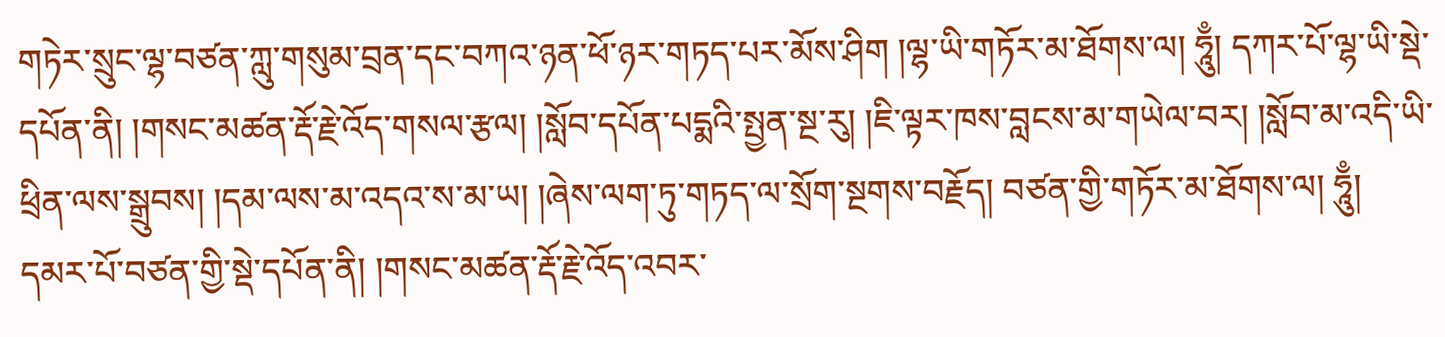གཏེར་སྲུང་ལྷ་བཙན་ཀླུ་གསུམ་བྲན་དང་བཀའ་ཉན་ཕོ་ཉར་གཏད་པར་མོས་ཤིག །ལྷ་ཡི་གཏོར་མ་ཐོགས་ལ། ཧཱུྃ། དཀར་པོ་ལྷ་ཡི་སྡེ་དཔོན་ནི། །གསང་མཚན་རྡོ་རྗེ་འོད་གསལ་རྩལ། །སློབ་དཔོན་པདྨའི་སྤྱན་སྔ་རུ། །ཇི་ལྟར་ཁས་བླངས་མ་གཡེལ་བར། །སློབ་མ་འདི་ཡི་ཕྲིན་ལས་སྒྲུབས། །དམ་ལས་མ་འདའ་ས་མ་ཡ། །ཞེས་ལག་ཏུ་གཏད་ལ་སྲོག་སྔགས་བརྗོད། བཙན་གྱི་གཏོར་མ་ཐོགས་ལ། ཧཱུྃ། དམར་པོ་བཙན་གྱི་སྡེ་དཔོན་ནི། །གསང་མཚན་རྡོ་རྗེ་འོད་འབར་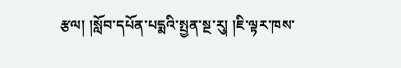རྩལ། །སློབ་དཔོན་པདྨའི་སྤྱན་སྔ་རུ། །ཇི་ལྟར་ཁས་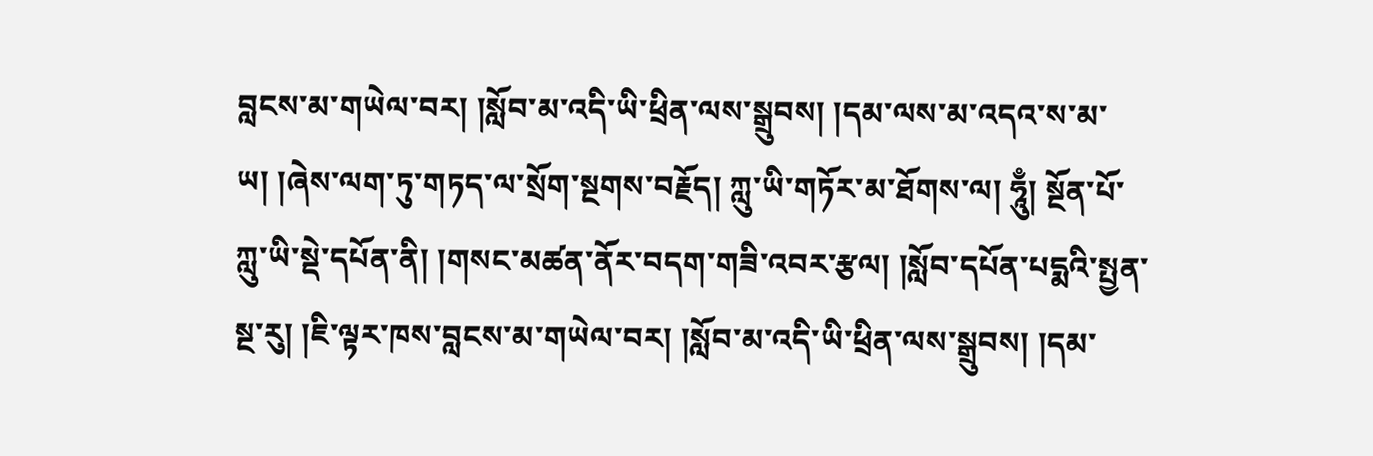བླངས་མ་གཡེལ་བར། །སློབ་མ་འདི་ཡི་ཕྲིན་ལས་སྒྲུབས། །དམ་ལས་མ་འདའ་ས་མ་ཡ། །ཞེས་ལག་ཏུ་གཏད་ལ་སྲོག་སྔགས་བརྗོད། ཀླུ་ཡི་གཏོར་མ་ཐོགས་ལ། ཧཱུྃ། སྔོན་པོ་ཀླུ་ཡི་སྡེ་དཔོན་ནི། །གསང་མཚན་ནོར་བདག་གཟི་འབར་རྩལ། །སློབ་དཔོན་པདྨའི་སྤྱན་སྔ་རུ། །ཇི་ལྟར་ཁས་བླངས་མ་གཡེལ་བར། །སློབ་མ་འདི་ཡི་ཕྲིན་ལས་སྒྲུབས། །དམ་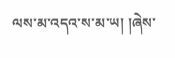ལས་མ་འདའ་ས་མ་ཡ། །ཞེས་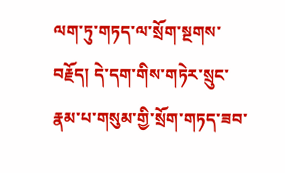ལག་ཏུ་གཏད་ལ་སྲོག་སྔགས་བརྗོད། དེ་དག་གིས་གཏེར་སྲུང་རྣམ་པ་གསུམ་གྱི་སྲོག་གཏད་ཟབ་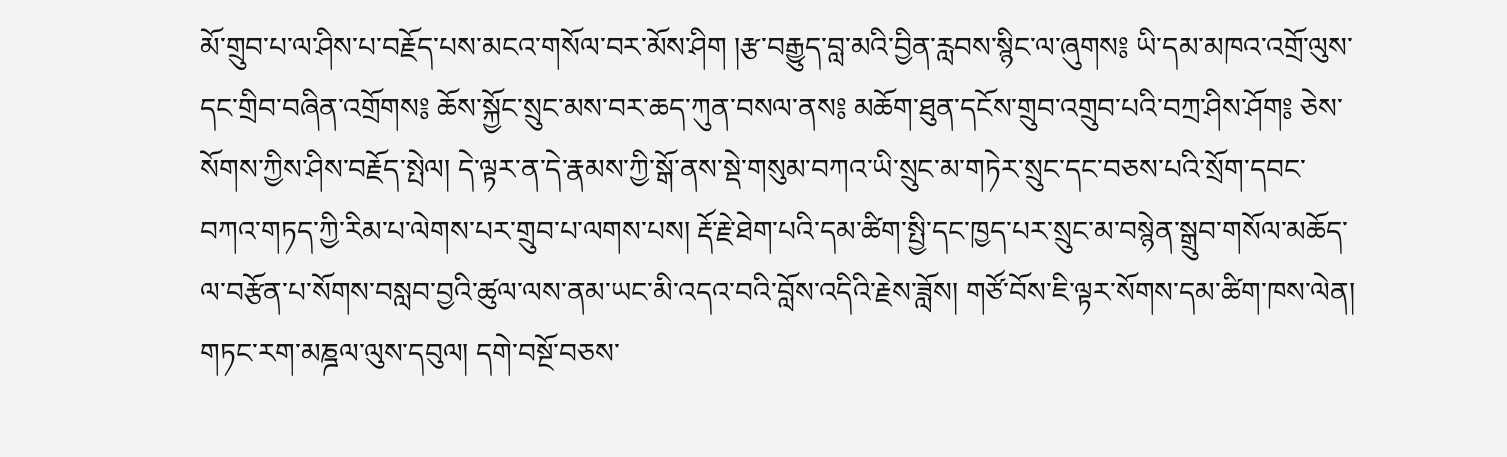མོ་གྲུབ་པ་ལ་ཤིས་པ་བརྗོད་པས་མངའ་གསོལ་བར་མོས་ཤིག །རྩ་བརྒྱུད་བླ་མའི་བྱིན་རླབས་སྙིང་ལ་ཞུགས༔ ཡི་དམ་མཁའ་འགྲོ་ལུས་དང་གྲིབ་བཞིན་འགྲོགས༔ ཆོས་སྐྱོང་སྲུང་མས་བར་ཆད་ཀུན་བསལ་ནས༔ མཆོག་ཐུན་དངོས་གྲུབ་འགྲུབ་པའི་བཀྲ་ཤིས་ཤོག༔ ཅེས་སོགས་ཀྱིས་ཤིས་བརྗོད་སྤེལ། དེ་ལྟར་ན་དེ་རྣམས་ཀྱི་སྒོ་ནས་སྡེ་གསུམ་བཀའ་ཡི་སྲུང་མ་གཏེར་སྲུང་དང་བཅས་པའི་སྲོག་དབང་བཀའ་གཏད་ཀྱི་རིམ་པ་ལེགས་པར་གྲུབ་པ་ལགས་པས། རྡོ་རྗེ་ཐེག་པའི་དམ་ཚིག་སྤྱི་དང་ཁྱད་པར་སྲུང་མ་བསྙེན་སྒྲུབ་གསོལ་མཆོད་ལ་བརྩོན་པ་སོགས་བསླབ་བྱའི་ཚུལ་ལས་ནམ་ཡང་མི་འདའ་བའི་བློས་འདིའི་རྗེས་ཟློས། གཙོ་བོས་ཇི་ལྟར་སོགས་དམ་ཚིག་ཁས་ལེན། གཏང་རག་མཎྜལ་ལུས་དབུལ། དགེ་བསྔོ་བཅས་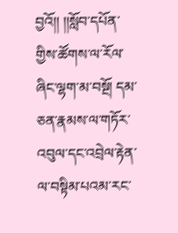བྱའོ།། །།སློབ་དཔོན་གྱིས་ཚོགས་ལ་རོལ་ཞིང་ལྷག་མ་བསྔོ། དམ་ཅན་རྣམས་ལ་གཏོར་འབུལ་དང་འབྲེལ་རྟེན་ལ་བསྟིམ་པའམ་རང་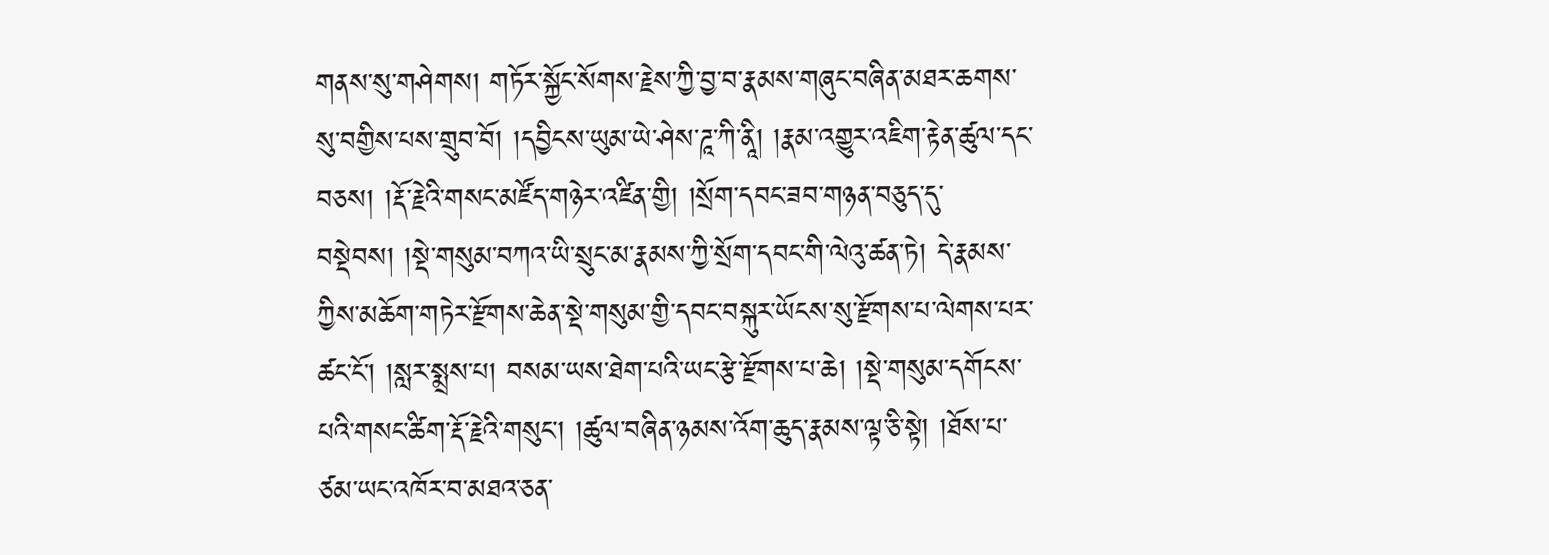གནས་སུ་གཤེགས། གཏོར་སྐྱོང་སོགས་རྗེས་ཀྱི་བྱ་བ་རྣམས་གཞུང་བཞིན་མཐར་ཆགས་སུ་བགྱིས་པས་གྲུབ་བོ། །དབྱིངས་ཡུམ་ཡེ་ཤེས་ཌཱ་ཀི་ནཱི། །རྣམ་འགྱུར་འཇིག་རྟེན་ཚུལ་དང་བཅས། །རྡོ་རྗེའི་གསང་མཛོད་གཉེར་འཛིན་གྱི། །སྲོག་དབང་ཟབ་གཉན་བཅུད་དུ་བསྡེབས། །སྡེ་གསུམ་བཀའ་ཡི་སྲུང་མ་རྣམས་ཀྱི་སྲོག་དབང་གི་ལེའུ་ཚན་ཏེ། དེ་རྣམས་ཀྱིས་མཆོག་གཏེར་རྫོགས་ཆེན་སྡེ་གསུམ་གྱི་དབང་བསྐུར་ཡོངས་སུ་རྫོགས་པ་ལེགས་པར་ཚང་ངོ་། །སླར་སྨྲས་པ། བསམ་ཡས་ཐེག་པའི་ཡང་རྩེ་རྫོགས་པ་ཆེ། །སྡེ་གསུམ་དགོངས་པའི་གསང་ཚིག་རྡོ་རྗེའི་གསུང་། །ཚུལ་བཞིན་ཉམས་འོག་ཆུད་རྣམས་ལྟ་ཅི་སྟེ། །ཐོས་པ་ཙམ་ཡང་འཁོར་བ་མཐའ་ཅན་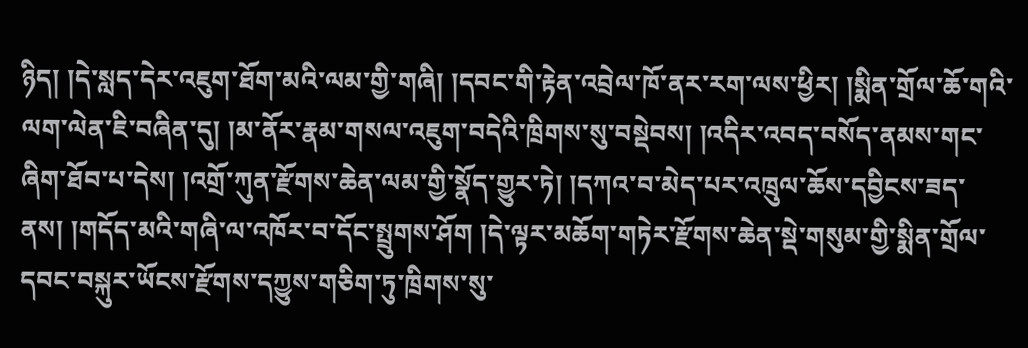ཉིད། །དེ་སླད་དེར་འཇུག་ཐོག་མའི་ལམ་གྱི་གཞི། །དབང་གི་རྟེན་འབྲེལ་ཁོ་ནར་རག་ལས་ཕྱིར། །སྨིན་གྲོལ་ཆོ་གའི་ལག་ལེན་ཇི་བཞིན་དུ། །མ་ནོར་རྣམ་གསལ་འཇུག་བདེའི་ཁྲིགས་སུ་བསྡེབས། །འདིར་འབད་བསོད་ནམས་གང་ཞིག་ཐོབ་པ་དེས། །འགྲོ་ཀུན་རྫོགས་ཆེན་ལམ་གྱི་སྣོད་གྱུར་ཏེ། །དཀའ་བ་མེད་པར་འཁྲུལ་ཆོས་དབྱིངས་ཟད་ནས། །གདོད་མའི་གཞི་ལ་འཁོར་བ་དོང་སྤྲུགས་ཤོག །དེ་ལྟར་མཆོག་གཏེར་རྫོགས་ཆེན་སྡེ་གསུམ་གྱི་སྨིན་གྲོལ་དབང་བསྐུར་ཡོངས་རྫོགས་དཀྱུས་གཅིག་ཏུ་ཁྲིགས་སུ་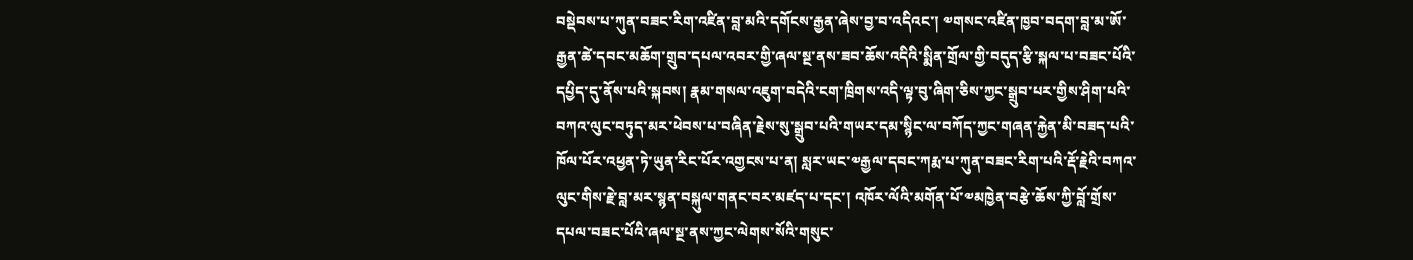བསྡེབས་པ་ཀུན་བཟང་རིག་འཛིན་བླ་མའི་དགོངས་རྒྱན་ཞེས་བྱ་བ་འདིའང་། ༧གསང་འཛིན་ཁྱབ་བདག་བླ་མ་ཨོ་རྒྱན་ཚེ་དབང་མཆོག་གྲུབ་དཔལ་འབར་གྱི་ཞལ་སྔ་ནས་ཟབ་ཆོས་འདིའི་སྨིན་གྲོལ་གྱི་བདུད་རྩི་སྐལ་པ་བཟང་པོའི་དཔྱིད་དུ་ནོས་པའི་སྐབས། རྣམ་གསལ་འཇུག་བདེའི་ངག་ཁྲིགས་འདི་ལྟ་བུ་ཞིག་ཅིས་ཀྱང་སྒྲུབ་པར་གྱིས་ཤིག་པའི་བཀའ་ལུང་བཏུད་མར་ཕེབས་པ་བཞིན་རྗེས་སུ་སྒྲུབ་པའི་གཡར་དམ་སྙིང་ལ་བཀོད་ཀྱང་གཞན་རྐྱེན་མི་བཟད་པའི་ཁོལ་པོར་འཕྱན་ཏེ་ཡུན་རིང་པོར་འགྱངས་པ་ན། སླར་ཡང་༧རྒྱལ་དབང་ཀརྨ་པ་ཀུན་བཟང་རིག་པའི་རྡོ་རྗེའི་བཀའ་ལུང་གིས་རྗེ་བླ་མར་སྙན་བསྐུལ་གནང་བར་མཛད་པ་དང་། འཁོར་ལོའི་མགོན་པོ་༧མཁྱེན་བརྩེ་ཆོས་ཀྱི་བློ་གྲོས་དཔལ་བཟང་པོའི་ཞལ་སྔ་ནས་ཀྱང་ལེགས་སོའི་གསུང་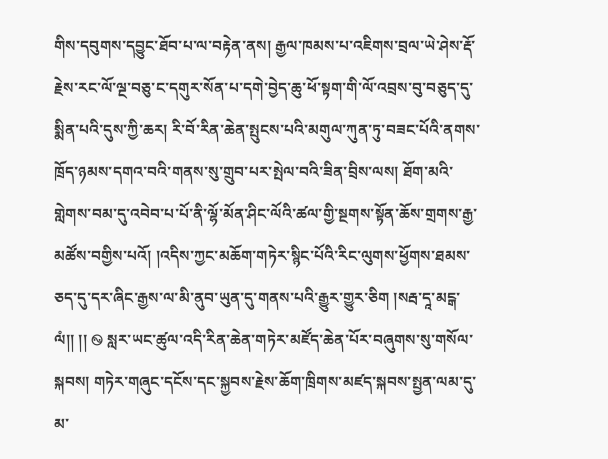གིས་དབུགས་དབྱུང་ཐོབ་པ་ལ་བརྟེན་ནས། རྒྱལ་ཁམས་པ་འཇིགས་བྲལ་ཡེ་ཤེས་རྡོ་རྗེས་རང་ལོ་ལྔ་བཅུ་ང་དགུར་སོན་པ་དགེ་བྱེད་ཆུ་ཕོ་སྟག་གི་ལོ་འབྲས་བུ་བཅུད་དུ་སྨིན་པའི་དུས་ཀྱི་ཆར། རི་བོ་རིན་ཆེན་སྤུངས་པའི་མགུལ་ཀུན་ཏུ་བཟང་པོའི་ནགས་ཁྲོད་ཉམས་དགའ་བའི་གནས་སུ་གྲུབ་པར་སྤེལ་བའི་ཟིན་བྲིས་ལས། ཐོག་མའི་གླེགས་བམ་དུ་འབེབ་པ་པོ་ནི་ལྷོ་མོན་ཤིང་ལོའི་ཚལ་གྱི་སྔགས་སྟོན་ཆོས་གྲགས་རྒྱ་མཚོས་བགྱིས་པའོ། །འདིས་ཀྱང་མཆོག་གཏེར་སྙིང་པོའི་རིང་ལུགས་ཕྱོགས་ཐམས་ཅད་དུ་དར་ཞིང་རྒྱས་ལ་མི་ནུབ་ཡུན་དུ་གནས་པའི་རྒྱུར་གྱུར་ཅིག །སརྦ་དཱ་མངྒ་ལཾ།། །། ࿊ སླར་ཡང་ཚུལ་འདི་རིན་ཆེན་གཏེར་མཛོད་ཆེན་པོར་བཞུགས་སུ་གསོལ་སྐབས། གཏེར་གཞུང་དངོས་དང་སྐྱབས་རྗེས་ཆོག་ཁྲིགས་མཛད་སྐབས་སྤྱན་ལམ་དུ་མ་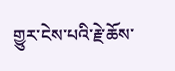གྱུར་ངེས་པའི་རྗེ་ཆོས་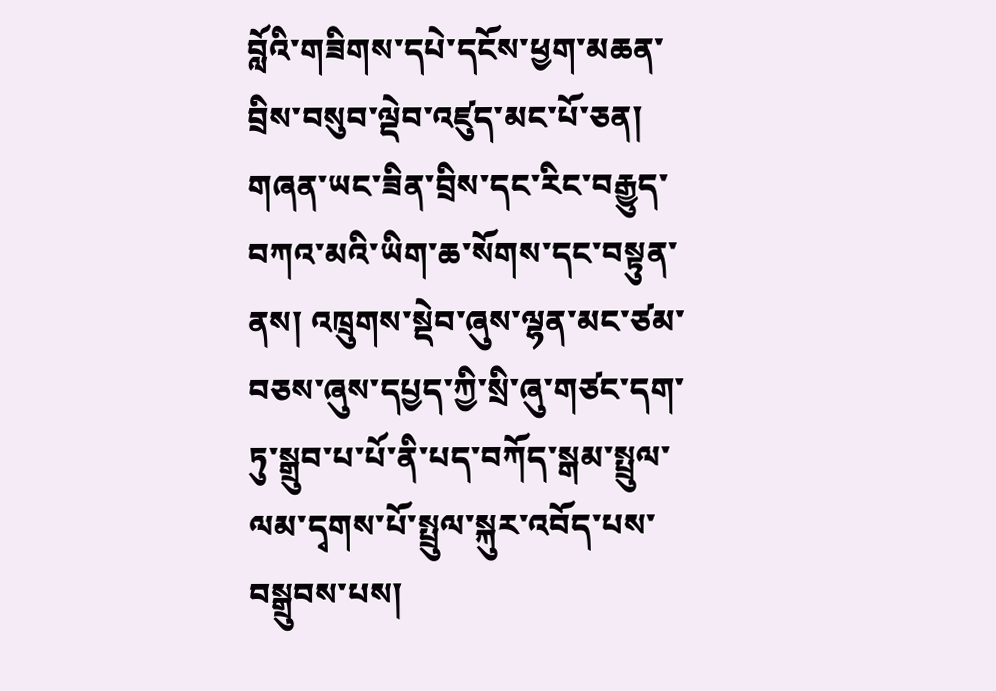བློའི་གཟིགས་དཔེ་དངོས་ཕྱག་མཆན་བྲིས་བསུབ་ལྡེབ་འཛུད་མང་པོ་ཅན། གཞན་ཡང་ཟིན་བྲིས་དང་རིང་བརྒྱུད་བཀའ་མའི་ཡིག་ཆ་སོགས་དང་བསྟུན་ནས། འཁྲུགས་སྡེབ་ཞུས་ལྷན་མང་ཙམ་བཅས་ཞུས་དཔྱད་ཀྱི་སྲི་ཞུ་གཙང་དག་ཏུ་སྒྲུབ་པ་པོ་ནི་པད་བཀོད་སྒམ་སྤྲུལ་ལམ་དྭགས་པོ་སྤྲུལ་སྐུར་འབོད་པས་བསྒྲུབས་པས།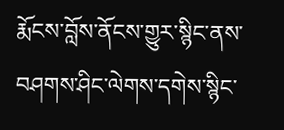རྨོངས་བློས་ནོངས་གྱུར་སྙིང་ནས་བཤགས་ཤིང་ལེགས་དགེས་སྙིང་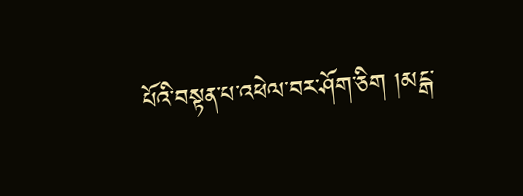པོའི་བསྟན་པ་འཕེལ་བར་ཤོག་ཅིག །མངྒ་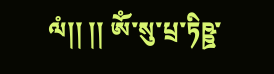ལཾ།། །། ཨོཾ་སུ་པྲ་ཏིཥྛ་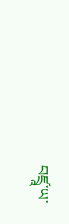བཛྲཱ་ཡ་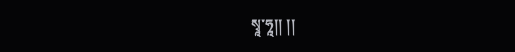སྭཱ་ཧཱ།། །།